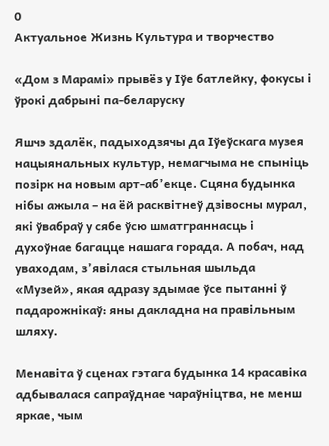0
Актуальное Жизнь Культура и творчество

«Дом з Марамі» прывёз у Іўе батлейку, фокусы і ўрокі дабрыні па-беларуску

Яшчэ здалёк, падыходзячы да Іўеўскага музея нацыянальных культур, немагчыма не спыніць позірк на новым арт-аб’екце. Сцяна будынка нібы ажыла – на ёй расквітнеў дзівосны мурал, які ўвабраў у сябе ўсю шматграннасць і духоўнае багацце нашага горада. А побач, над уваходам, з’явілася стыльная шыльда «Музей», якая адразу здымае ўсе пытанні ў падарожнікаў: яны дакладна на правільным шляху.

Менавіта ў сценах гэтага будынка 14 красавіка адбывалася сапраўднае чараўніцтва, не менш яркае, чым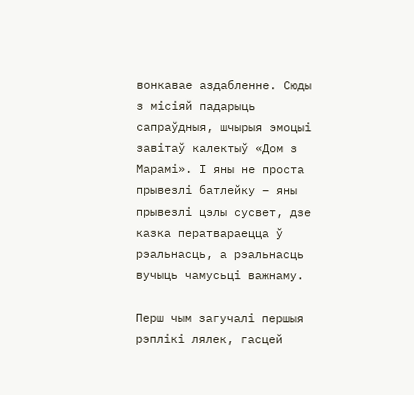вонкавае аздабленне. Сюды з місіяй падарыць сапраўдныя, шчырыя эмоцыі завітаў калектыў «Дом з Марамі». І яны не проста прывезлі батлейку – яны прывезлі цэлы сусвет, дзе казка ператвараецца ў рэальнасць, а рэальнасць вучыць чамусьці важнаму.

Перш чым загучалі першыя рэплікі лялек, гасцей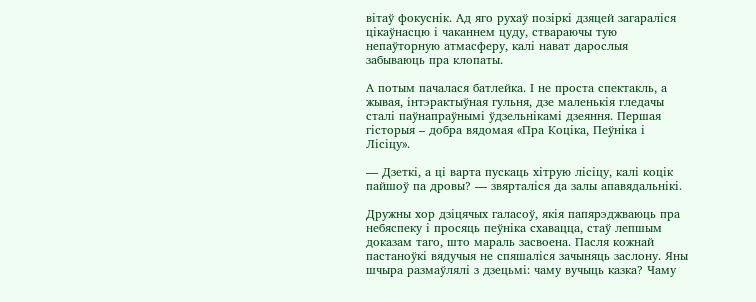вітаў фокуснік. Ад яго рухаў позіркі дзяцей загараліся цікаўнасцю і чаканнем цуду, ствараючы тую непаўторную атмасферу, калі нават дарослыя забываюць пра клопаты.

А потым пачалася батлейка. І не проста спектакль, а жывая, інтэрактыўная гульня, дзе маленькія гледачы сталі паўнапраўнымі ўдзельнікамі дзеяння. Першая гісторыя – добра вядомая «Пра Коціка, Пеўніка і Лісіцу».

— Дзеткі, а ці варта пускаць хітрую лісіцу, калі коцік пайшоў па дровы? — звярталіся да залы апавядальнікі.

Дружны хор дзіцячых галасоў, якія папярэджваюць пра небяспеку і просяць пеўніка схавацца, стаў лепшым доказам таго, што мараль засвоена. Пасля кожнай пастаноўкі вядучыя не спяшаліся зачыняць заслону. Яны шчыра размаўлялі з дзецьмі: чаму вучыць казка? Чаму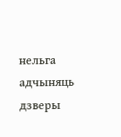нельга адчыняць дзверы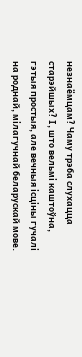незнаёмцам? Чаму трэба слухацца старэйшых? І, што вельмі каштоўна, гэтыя простыя, але вечныя ісціны гучалі на роднай, мілагучнай беларускай мове.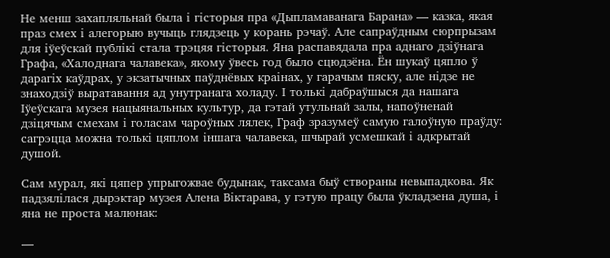Не менш захапляльнай была і гісторыя пра «Дыпламаванага Барана» — казка, якая праз смех і алегорыю вучыць глядзець у корань рэчаў. Але сапраўдным сюрпрызам для іўеўскай публікі стала трэцяя гісторыя. Яна распавядала пра аднаго дзіўнага Графа, «Халоднага чалавека», якому ўвесь год было сцюдзёна. Ён шукаў цяпло ў дарагіх каўдрах, у экзатычных паўднёвых краінах, у гарачым пяску, але нідзе не знаходзіў выратавання ад унутранага холаду. І толькі дабраўшыся да нашага Іўеўскага музея нацыянальных культур, да гэтай утульнай залы, напоўненай дзіцячым смехам і голасам чароўных лялек, Граф зразумеў самую галоўную праўду: сагрэцца можна толькі цяплом іншага чалавека, шчырай усмешкай і адкрытай душой.

Сам мурал, які цяпер упрыгожвае будынак, таксама быў створаны невыпадкова. Як падзялілася дырэктар музея Алена Віктарава, у гэтую працу была ўкладзена душа, і яна не проста малюнак:

—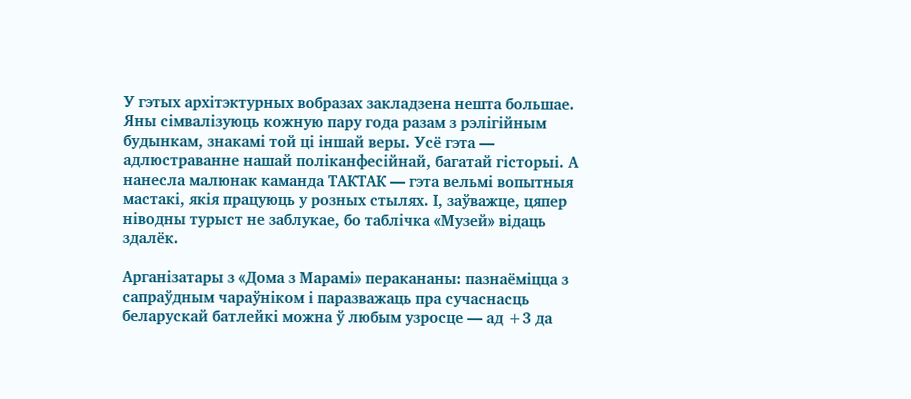У гэтых архітэктурных вобразах закладзена нешта большае. Яны сімвалізуюць кожную пару года разам з рэлігійным будынкам, знакамі той ці іншай веры. Усё гэта — адлюстраванне нашай поліканфесійнай, багатай гісторыі. А нанесла малюнак каманда ТАКТАК — гэта вельмі вопытныя мастакі, якія працуюць у розных стылях. І, заўважце, цяпер ніводны турыст не заблукае, бо таблічка «Музей» відаць здалёк.

Арганізатары з «Дома з Марамі» перакананы: пазнаёміцца з сапраўдным чараўніком і паразважаць пра сучаснасць беларускай батлейкі можна ў любым узросце — ад +3 да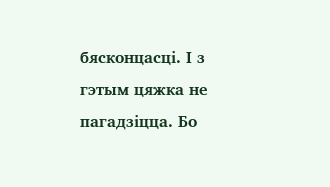бясконцасці. І з гэтым цяжка не пагадзіцца. Бо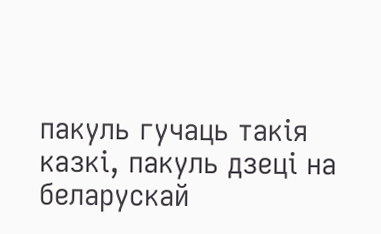пакуль гучаць такія казкі, пакуль дзеці на беларускай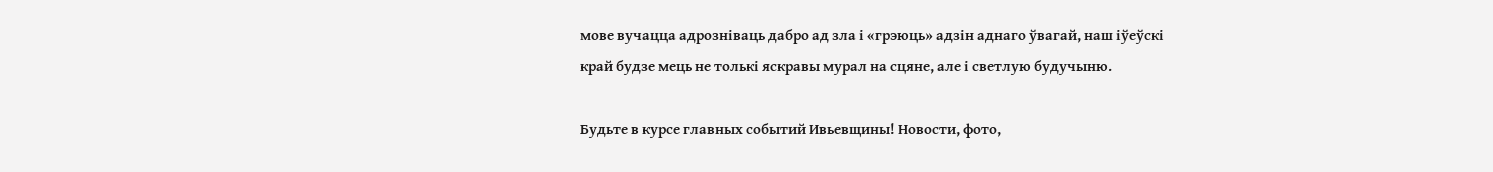мове вучацца адрозніваць дабро ад зла і «грэюць» адзін аднаго ўвагай, наш іўеўскі край будзе мець не толькі яскравы мурал на сцяне, але і светлую будучыню.

Будьте в курсе главных событий Ивьевщины! Новости, фото,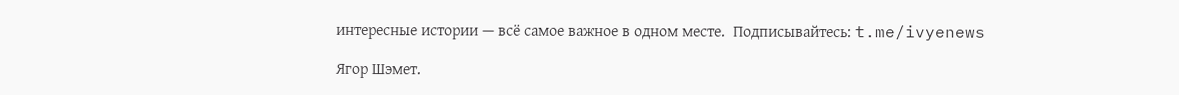интересные истории — всё самое важное в одном месте.  Подписывайтесь: t.me/ivyenews

Ягор Шэмет.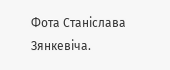Фота Станіслава Зянкевіча.